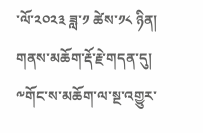་ལོ་༢༠༢༣ ཟླ་༡ ཚེས་༡༨ ཉིན། གནས་མཆོག་རྡོ་རྗེ་གདན་དུ། ༸གོང་ས་མཆོག་ལ་སྔ་འགྱུར་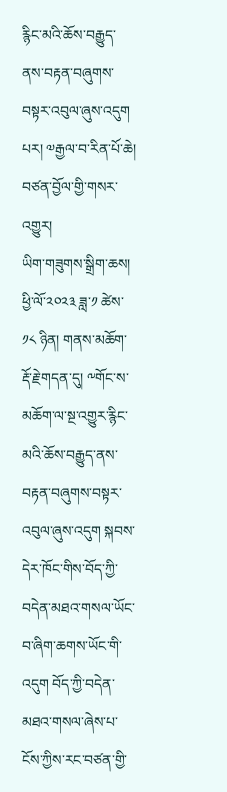རྙིང་མའི་ཆོས་བརྒྱུད་ནས་བརྟན་བཞུགས་བསྟར་འབུལ་ཞུས་འདུག པར། ༧རྒྱལ་བ་རིན་པོ་ཆེ།
བཙན་བྱོལ་གྱི་གསར་འགྱུར།
ཡིག་གཟུགས་སྒྲིག་ཆས།
ཕྱི་ལོ་༢༠༢༣ ཟླ་༡ ཚེས་༡༨ ཉིན། གནས་མཆོག་རྡོ་རྗེ་གདན་དུ། ༸གོང་ས་མཆོག་ལ་སྔ་འགྱུར་རྙིང་མའི་ཆོས་བརྒྱུད་ནས་བརྟན་བཞུགས་བསྟར་འབུལ་ཞུས་འདུག སྐབས་དེར་ཁོང་གིས་བོད་ཀྱི་བདེན་མཐའ་གསལ་ཡོང་བ་ཞིག་ཆགས་ཡོང་གི་འདུག བོད་ཀྱི་བདེན་མཐའ་གསལ་ཞེས་པ་ངོས་ཀྱིས་རང་བཙན་གྱི་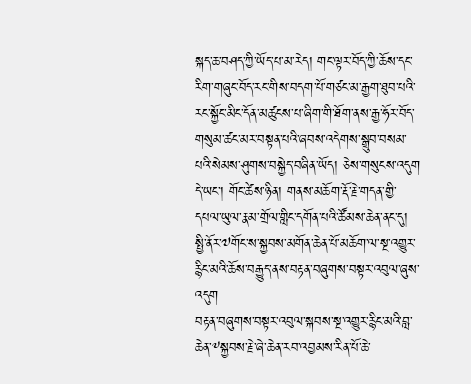སྐད་ཆ་བཤད་ཀྱི་ཡོད་པ་མ་རེད། གང་ལྟར་བོད་ཀྱི་ཆོས་དང་རིག་གཞུང་བོད་རང་གིས་བདག་པོ་གཙང་མ་རྒྱག་ཐུབ་པའི་རང་སྐྱོང་མིང་དོན་མཚུངས་པ་ཞིག་གི་ཐོག་ནས་རྒྱ་ཧོར་བོད་གསུམ་ཚང་མར་བསྟན་པའི་ཞབས་འདེགས་སྒྲུབ་བསམ་པའི་སེམས་ཤུགས་བསྐྱེད་བཞིན་ཡོད། ཅེས་གསུངས་འདུག
དེ་ཡང་། གོང་ཚེས་ཉིན། གནས་མཆོག་རྡོ་རྗེ་གདན་གྱི་དཔལ་ཡུལ་རྣམ་གྲོལ་གླིང་དགོན་པའི་ཚོམས་ཆེན་ནང་དུ། སྤྱི་ནོར་༧གོང་ས་སྐྱབས་མགོན་ཆེན་པོ་མཆོག་ལ་སྔ་འགྱུར་རྙིང་མའི་ཆོས་བརྒྱུད་ནས་བརྟན་བཞུགས་བསྟར་འབུལ་ཞུས་འདུག
བརྟན་བཞུགས་བསྟར་འབུལ་སྐབས་སྔ་འགྱུར་རྙིང་མའི་བླ་ཆེན་༸སྐྱབས་རྗེ་ཞེ་ཆེན་རབ་འབྱམས་རིན་པོ་ཆེ་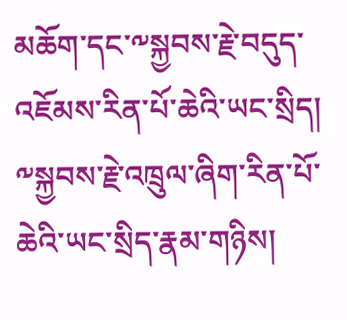མཆོག་དང་༸སྐྱབས་རྗེ་བདུད་འཇོམས་རིན་པོ་ཆེའི་ཡང་སྲིད། ༸སྐྱབས་རྗེ་འཁྲུལ་ཞིག་རིན་པོ་ཆེའི་ཡང་སྲིད་རྣམ་གཉིས།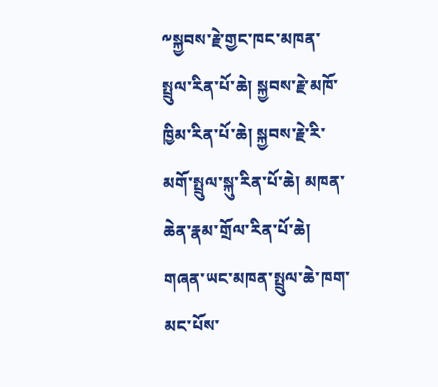༸སྐྱབས་རྗེ་གྱང་ཁང་མཁན་སྤྲུལ་རིན་པོ་ཆེ། སྐྱབས་རྗེ་མཁོ་ཁྱིམ་རིན་པོ་ཆེ། སྐྱབས་རྗེ་རི་མགོ་སྤྲུལ་སྐུ་རིན་པོ་ཆེ། མཁན་ཆེན་རྣམ་གྲོལ་རིན་པོ་ཆེ། གཞན་ཡང་མཁན་སྤྲུལ་ཆེ་ཁག་མང་པོས་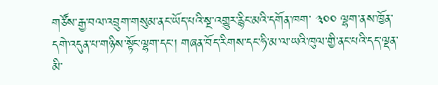གཙོས་རྒྱ་བལ་འབྲུག་གསུམ་ནང་ཡོད་པའི་སྔ་འགྱུར་རྙིང་མའི་དགོན་ཁག་ ༣༠༠ ལྷག་ནས་ཁྱོན་དགེ་འདུན་པ་གཉིས་སྟོང་ལྷག་དང་། གཞན་བོད་རིགས་དང་ཧི་མ་ལ་ཡའི་ཁུལ་གྱི་ནང་པའི་དད་ལྡན་མི་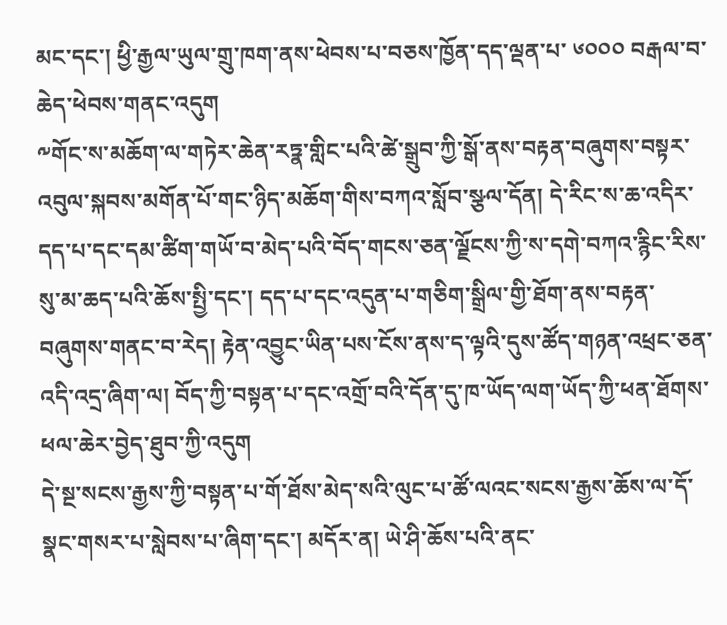མང་དང་། ཕྱི་རྒྱལ་ཡུལ་གྲུ་ཁག་ནས་ཕེབས་པ་བཅས་ཁྱོན་དད་ལྡན་པ་ ༦༠༠༠ བརྒལ་བ་ཆེད་ཕེབས་གནང་འདུག
༸གོང་ས་མཆོག་ལ་གཏེར་ཆེན་རཏྣ་གླིང་པའི་ཚེ་སྒྲུབ་ཀྱི་སྒོ་ནས་བརྟན་བཞུགས་བསྟར་འབུལ་སྐབས་མགོན་པོ་གང་ཉིད་མཆོག་གིས་བཀའ་སློབ་སྩལ་དོན། དེ་རིང་ས་ཆ་འདིར་དད་པ་དང་དམ་ཚིག་གཡོ་བ་མེད་པའི་བོད་གངས་ཅན་ལྗོངས་ཀྱི་ས་དགེ་བཀའ་རྙིང་རིས་སུ་མ་ཆད་པའི་ཆོས་སྤྱི་དང་། དད་པ་དང་འདུན་པ་གཅིག་སྒྲིལ་གྱི་ཐོག་ནས་བརྟན་བཞུགས་གནང་བ་རེད། རྟེན་འབྱུང་ཡིན་པས་ངོས་ནས་ད་ལྟའི་དུས་ཚོད་གཉན་འཕྲང་ཅན་འདི་འདྲ་ཞིག་ལ། བོད་ཀྱི་བསྟན་པ་དང་འགྲོ་བའི་དོན་དུ་ཁ་ཡོད་ལག་ཡོད་ཀྱི་ཕན་ཐོགས་ཕལ་ཆེར་བྱེད་ཐུབ་ཀྱི་འདུག
དེ་སྔ་སངས་རྒྱས་ཀྱི་བསྟན་པ་གོ་ཐོས་མེད་སའི་ལུང་པ་ཚོ་ལའང་སངས་རྒྱས་ཆོས་ལ་དོ་སྣང་གསར་པ་སླེབས་པ་ཞིག་དང་། མདོར་ན། ཡེ་ཤི་ཆོས་པའི་ནང་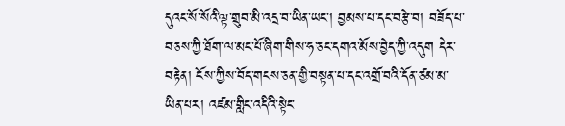དུའང་སོ་སོའི་ལྟ་གྲུབ་མི་འདྲ་བ་ཡིན་ཡང་། བྱམས་པ་དང་བརྩེ་བ། བཟོད་པ་བཅས་ཀྱི་ཐོག་ལ་མང་པོ་ཞིག་གིས་ཧ་ཅང་དགའ་མོས་བྱེད་ཀྱི་འདུག དེར་བརྟེན། ངོས་ཀྱིས་བོད་གངས་ཅན་གྱི་བསྟན་པ་དང་འགྲོ་བའི་དོན་ཙམ་མ་ཡིན་པར། འཛམ་གླིང་འདིའི་སྟེང་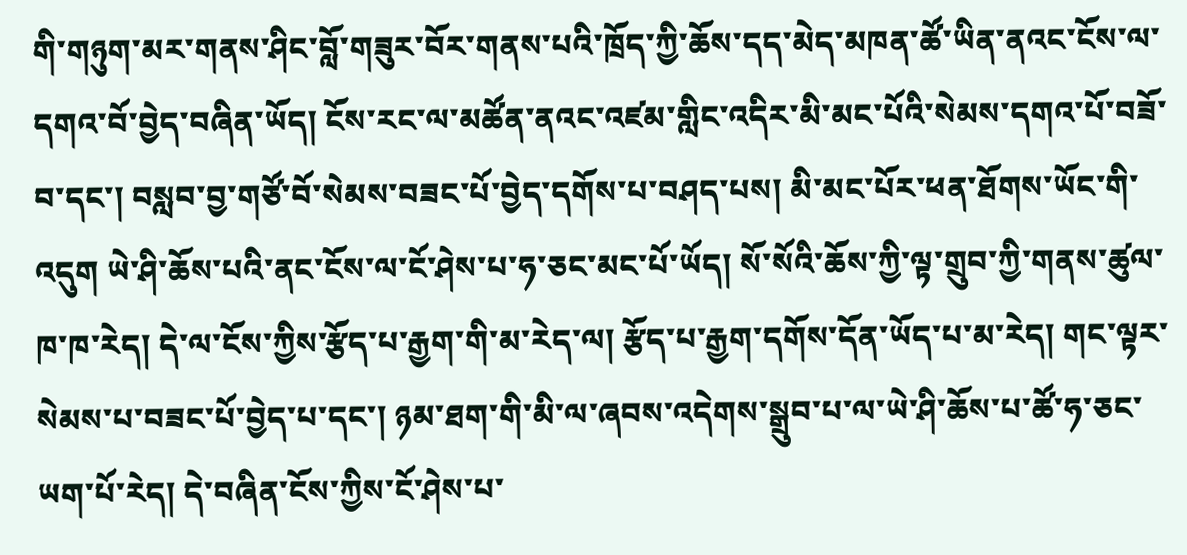གི་གཉུག་མར་གནས་ཤིང་བློ་གཟུར་བོར་གནས་པའི་ཁྲོད་ཀྱི་ཆོས་དད་མེད་མཁན་ཚོ་ཡིན་ནའང་ངོས་ལ་དགའ་བོ་བྱེད་བཞིན་ཡོད། ངོས་རང་ལ་མཚོན་ནའང་འཛམ་གླིང་འདིར་མི་མང་པོའི་སེམས་དགའ་པོ་བཟོ་བ་དང་། བསླབ་བྱ་གཙོ་བོ་སེམས་བཟང་པོ་བྱེད་དགོས་པ་བཤད་པས། མི་མང་པོར་ཕན་ཐོགས་ཡོང་གི་འདུག ཡེ་ཤི་ཆོས་པའི་ནང་ངོས་ལ་ངོ་ཤེས་པ་ཧ་ཅང་མང་པོ་ཡོད། སོ་སོའི་ཆོས་ཀྱི་ལྟ་གྲུབ་ཀྱི་གནས་ཚུལ་ཁ་ཁ་རེད། དེ་ལ་ངོས་ཀྱིས་རྩོད་པ་རྒྱག་གི་མ་རེད་ལ། རྩོད་པ་རྒྱག་དགོས་དོན་ཡོད་པ་མ་རེད། གང་ལྟར་སེམས་པ་བཟང་པོ་བྱེད་པ་དང་། ཉམ་ཐག་གི་མི་ལ་ཞབས་འདེགས་སྒྲུབ་པ་ལ་ཡེ་ཤི་ཆོས་པ་ཚོ་ཧ་ཅང་ཡག་པོ་རེད། དེ་བཞིན་ངོས་ཀྱིས་ངོ་ཤེས་པ་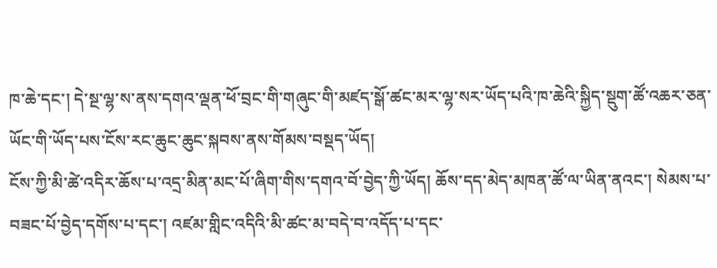ཁ་ཆེ་དང་། དེ་སྔ་ལྷ་ས་ནས་དགའ་ལྡན་ཕོ་བྲང་གི་གཞུང་གི་མཛད་སྒོ་ཚང་མར་ལྷ་སར་ཡོད་པའི་ཁ་ཆེའི་སྐྱིད་སྡུག་ཚོ་འཆར་ཅན་ཡོང་གི་ཡོད་པས་ངོས་རང་ཆུང་ཆུང་སྐབས་ནས་གོམས་བསྡད་ཡོད།
ངོས་ཀྱི་མི་ཚེ་འདིར་ཆོས་པ་འདྲ་མིན་མང་པོ་ཞིག་གིས་དགའ་བོ་བྱེད་ཀྱི་ཡོད། ཆོས་དད་མེད་མཁན་ཚོ་ལ་ཡིན་ནའང་། སེམས་པ་བཟང་པོ་བྱེད་དགོས་པ་དང་། འཛམ་གླིང་འདིའི་མི་ཚང་མ་བདེ་བ་འདོད་པ་དང་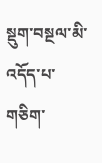སྡུག་བསྔལ་མི་འདོད་པ་གཅིག་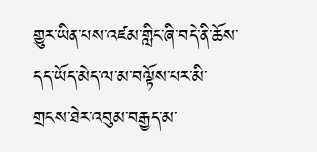གྱུར་ཡིན་པས་འཛམ་གླིང་ཞི་བདེ་ནི་ཆོས་དད་ཡོད་མེད་ལ་མ་བལྟོས་པར་མི་གྲངས་ཐེར་འབུམ་བརྒྱད་མ་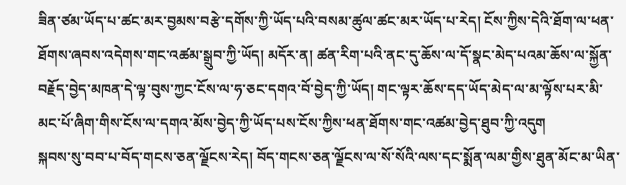ཟིན་ཙམ་ཡོད་པ་ཚང་མར་བྱམས་བརྩེ་དགོས་ཀྱི་ཡོད་པའི་བསམ་ཚུལ་ཚང་མར་ཡོད་པ་རེད། ངོས་ཀྱིས་དེའི་ཐོག་ལ་ཕན་ཐོགས་ཞབས་འདེགས་གང་འཚམ་སྒྲུབ་ཀྱི་ཡོད། མདོར་ན། ཚན་རིག་པའི་ནང་དུ་ཆོས་ལ་དོ་སྣང་མེད་པའམ་ཆོས་ལ་སྐྱོན་བརྗོད་བྱེད་མཁན་དེ་ལྟ་བུས་ཀྱང་ངོས་ལ་ཧ་ཅང་དགའ་བོ་བྱེད་ཀྱི་ཡོད། གང་ལྟར་ཆོས་དད་ཡོད་མེད་ལ་མ་ལྟོས་པར་མི་མང་པོ་ཞིག་གིས་ངོས་ལ་དགའ་མོས་བྱེད་ཀྱི་ཡོད་པས་ངོས་ཀྱིས་ཕན་ཐོགས་གང་འཚམ་བྱེད་ཐུབ་ཀྱི་འདུག
སྐབས་སུ་བབ་པ་བོད་གངས་ཅན་ལྗོངས་རེད། བོད་གངས་ཅན་ལྗོངས་ལ་སོ་སོའི་ལས་དང་སྨོན་ལམ་གྱིས་ཐུན་མོང་མ་ཡིན་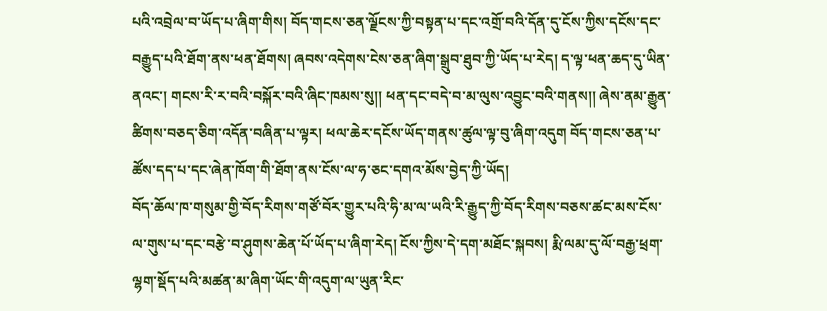པའི་འབྲེལ་བ་ཡོད་པ་ཞིག་གིས། བོད་གངས་ཅན་ལྗོངས་ཀྱི་བསྟན་པ་དང་འགྲོ་བའི་དོན་དུ་ངོས་ཀྱིས་དངོས་དང་བརྒྱུད་པའི་ཐོག་ནས་ཕན་ཐོགས། ཞབས་འདེགས་ངེས་ཅན་ཞིག་སྒྲུབ་ཐུབ་ཀྱི་ཡོད་པ་རེད། ད་ལྟ་ཕན་ཆད་དུ་ཡིན་ནའང་། གངས་རི་ར་བའི་བསྐོར་བའི་ཞིང་ཁམས་སུ།། ཕན་དང་བདེ་བ་མ་ལུས་འབྱུང་བའི་གནས།། ཞེས་ནམ་རྒྱུན་ཚིགས་བཅད་ཅིག་འདོན་བཞིན་པ་ལྟར། ཕལ་ཆེར་དངོས་ཡོད་གནས་ཚུལ་ལྟ་བུ་ཞིག་འདུག བོད་གངས་ཅན་པ་ཚོས་དད་པ་དང་ཞེན་ཁོག་གི་ཐོག་ནས་ངོས་ལ་ཧ་ཅང་དགའ་མོས་བྱེད་ཀྱི་ཡོད།
བོད་ཆོལ་ཁ་གསུམ་གྱི་བོད་རིགས་གཙོ་བོར་གྱུར་པའི་ཧི་མ་ལ་ཡའི་རི་རྒྱུད་ཀྱི་བོད་རིགས་བཅས་ཚང་མས་ངོས་ལ་གུས་པ་དང་བརྩེ་བ་ཤུགས་ཆེན་པོ་ཡོད་པ་ཞིག་རེད། ངོས་ཀྱིས་དེ་དག་མཐོང་སྐབས། རྨི་ལམ་དུ་ལོ་བརྒྱ་ཕྲག་ལྷག་སྡོད་པའི་མཚན་མ་ཞིག་ཡོང་གི་འདུག་ལ་ཡུན་རིང་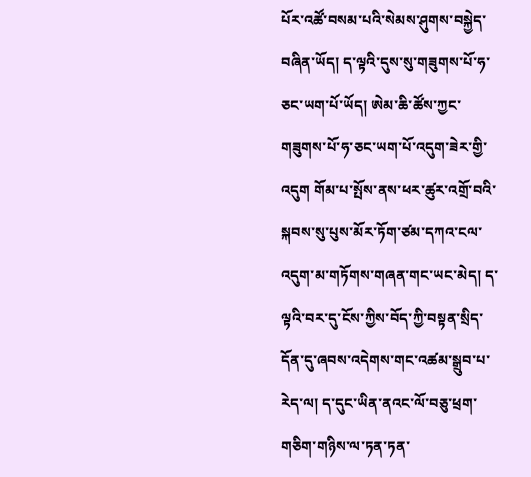པོར་འཚོ་བསམ་པའི་སེམས་ཤུགས་བསྐྱེད་བཞིན་ཡོད། ད་ལྟའི་དུས་སུ་གཟུགས་པོ་ཧ་ཅང་ཡག་པོ་ཡོད། ཨེམ་ཆི་ཚོས་ཀྱང་གཟུགས་པོ་ཧ་ཅང་ཡག་པོ་འདུག་ཟེར་གྱི་འདུག གོམ་པ་སྤོས་ནས་ཕར་ཚུར་འགྲོ་བའི་སྐབས་སུ་པུས་མོར་ཏོག་ཙམ་དཀའ་ངལ་འདུག་མ་གཏོགས་གཞན་གང་ཡང་མེད། ད་ལྟའི་བར་དུ་ངོས་ཀྱིས་བོད་ཀྱི་བསྟན་སྲིད་དོན་དུ་ཞབས་འདེགས་གང་འཚམ་སྒྲུབ་པ་རེད་ལ། ད་དུང་ཡིན་ནའང་ལོ་བཅུ་ཕྲག་གཅིག་གཉིས་ལ་ཏན་ཏན་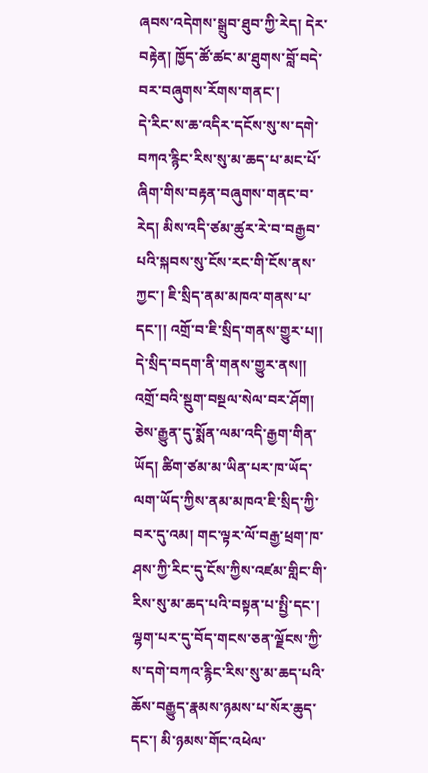ཞབས་འདེགས་སྒྲུབ་ཐུབ་ཀྱི་རེད། དེར་བརྟེན། ཁྱོད་ཚོ་ཚང་མ་ཐུགས་བློ་བདེ་བར་བཞུགས་རོགས་གནང་།
དེ་རིང་ས་ཆ་འདིར་དངོས་སུ་ས་དགེ་བཀའ་རྙིང་རིས་སུ་མ་ཆད་པ་མང་པོ་ཞིག་གིས་བརྟན་བཞུགས་གནང་བ་རེད། མིས་འདི་ཙམ་ཚུར་རེ་བ་བརྒྱབ་པའི་སྐབས་སུ་ངོས་རང་གི་ངོས་ནས་ཀྱང་། ཇི་སྲིད་ནམ་མཁའ་གནས་པ་དང་།། འགྲོ་བ་ཇི་སྲིད་གནས་གྱུར་པ།། དེ་སྲིད་བདག་ནི་གནས་གྱུར་ནས།། འགྲོ་བའི་སྡུག་བསྔལ་སེལ་བར་ཤོག། ཅེས་རྒྱུན་དུ་སྨོན་ལམ་འདི་རྒྱག་གིན་ཡོད། ཚིག་ཙམ་མ་ཡིན་པར་ཁ་ཡོད་ལག་ཡོད་ཀྱིས་ནམ་མཁའ་ཇི་སྲིད་ཀྱི་བར་དུ་འམ། གང་ལྟར་ལོ་བརྒྱ་ཕྲག་ཁ་ཤས་ཀྱི་རིང་དུ་ངོས་ཀྱིས་འཛམ་གླིང་གི་རིས་སུ་མ་ཆད་པའི་བསྟན་པ་སྤྱི་དང་། ལྷག་པར་དུ་བོད་གངས་ཅན་ལྗོངས་ཀྱི་ས་དགེ་བཀའ་རྙིང་རིས་སུ་མ་ཆད་པའི་ཆོས་བརྒྱུད་རྣམས་ཉམས་པ་སོར་ཆུད་དང་། མི་ཉམས་གོང་འཕེལ་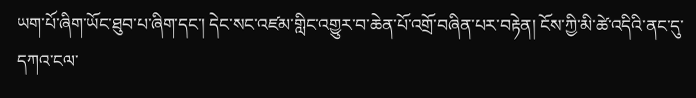ཡག་པོ་ཞིག་ཡོང་ཐུབ་པ་ཞིག་དང་། དེང་སང་འཛམ་གླིང་འགྱུར་བ་ཆེན་པོ་འགྲོ་བཞིན་པར་བརྟེན། ངོས་ཀྱི་མི་ཚེ་འདིའི་ནང་དུ་དཀའ་ངལ་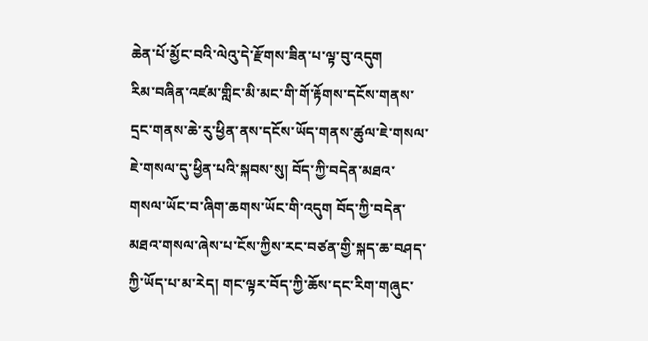ཆེན་པོ་མྱོང་བའི་ལེའུ་དེ་རྫོགས་ཟིན་པ་ལྟ་བུ་འདུག
རིམ་བཞིན་འཛམ་གླིང་མི་མང་གི་གོ་རྟོགས་དངོས་གནས་དྲང་གནས་ཆེ་རུ་ཕྱིན་ནས་དངོས་ཡོད་གནས་ཚུལ་ཇེ་གསལ་ཇེ་གསལ་དུ་ཕྱིན་པའི་སྐབས་སུ། བོད་ཀྱི་བདེན་མཐའ་གསལ་ཡོང་བ་ཞིག་ཆགས་ཡོང་གི་འདུག བོད་ཀྱི་བདེན་མཐའ་གསལ་ཞེས་པ་ངོས་ཀྱིས་རང་བཙན་གྱི་སྐད་ཆ་བཤད་ཀྱི་ཡོད་པ་མ་རེད། གང་ལྟར་བོད་ཀྱི་ཆོས་དང་རིག་གཞུང་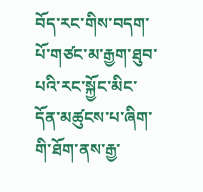བོད་རང་གིས་བདག་པོ་གཙང་མ་རྒྱག་ཐུབ་པའི་རང་སྐྱོང་མིང་དོན་མཚུངས་པ་ཞིག་གི་ཐོག་ནས་རྒྱ་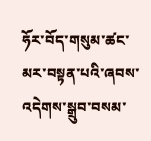ཧོར་བོད་གསུམ་ཚང་མར་བསྟན་པའི་ཞབས་འདེགས་སྒྲུབ་བསམ་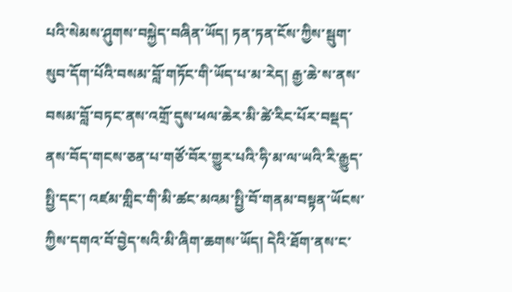པའི་སེམས་ཤུགས་བསྐྱེད་བཞིན་ཡོད། ཏན་ཏན་ངོས་ཀྱིས་སྦུག་སུབ་དོག་པོའི་བསམ་བློ་གཏོང་གི་ཡོད་པ་མ་རེད། རྒྱ་ཆེ་ས་ནས་བསམ་བློ་བཏང་ནས་འགྲོ་དུས་ཕལ་ཆེར་མི་ཚེ་རིང་པོར་བསྡད་ནས་བོད་གངས་ཅན་པ་གཙོ་བོར་གྱུར་པའི་ཧི་མ་ལ་ཡའི་རི་རྒྱུད་སྤྱི་དང་། འཛམ་གླིང་གི་མི་ཚང་མའམ་སྤྱི་བོ་གནམ་བསྟན་ཡོངས་ཀྱིས་དགའ་བོ་བྱེད་སའི་མི་ཞིག་ཆགས་ཡོད། དེའི་ཐོག་ནས་ང་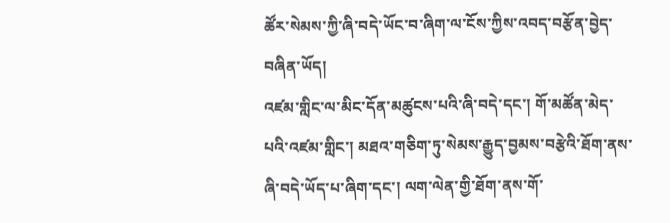ཚོར་སེམས་ཀྱི་ཞི་བདེ་ཡོང་བ་ཞིག་ལ་ངོས་ཀྱིས་འབད་བརྩོན་བྱེད་བཞིན་ཡོད།
འཛམ་གླིང་ལ་མིང་དོན་མཚུངས་པའི་ཞི་བདེ་དང་། གོ་མཚོན་མེད་པའི་འཛམ་གླིང་། མཐའ་གཅིག་ཏུ་སེམས་རྒྱུད་བྱམས་བརྩེའི་ཐོག་ནས་ཞི་བདེ་ཡོད་པ་ཞིག་དང་། ལག་ལེན་གྱི་ཐོག་ནས་གོ་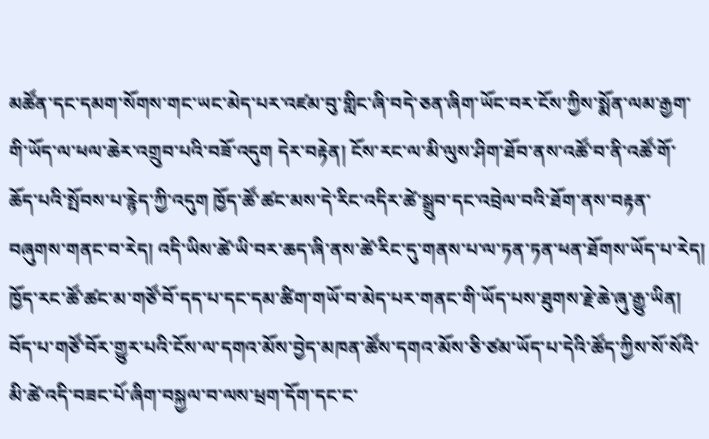མཚོན་དང་དམག་སོགས་གང་ཡང་མེད་པར་འཛམ་བུ་གླིང་ཞི་བདེ་ཅན་ཞིག་ཡོང་བར་ངོས་ཀྱིས་སྨོན་ལམ་རྒྱག་གི་ཡོད་ལ་ཕལ་ཆེར་འགྲུབ་པའི་བཟོ་འདུག དེར་བརྟེན། ངོས་རང་ལ་མི་ལུས་ཤིག་ཐོབ་ནས་འཚོ་བ་ནི་འཚོ་གོ་ཆོད་པའི་སྤོབས་པ་རྙེད་ཀྱི་འདུག ཁྱོད་ཚོ་ཚང་མས་དེ་རིང་འདིར་ཚེ་སྒྲུབ་དང་འབྲེལ་བའི་ཐོག་ནས་བརྟན་བཞུགས་གནང་བ་རེད། འདི་ཡིས་ཚེ་ཡི་བར་ཆད་ཞི་ནས་ཚེ་རིང་དུ་གནས་པ་ལ་ཏན་ཏན་ཕན་ཐོགས་ཡོད་པ་རེད། ཁྱོད་རང་ཚོ་ཚང་མ་གཙོ་བོ་དད་པ་དང་དམ་ཚིག་གཡོ་བ་མེད་པར་གནང་གི་ཡོད་པས་ཐུགས་རྗེ་ཆེ་ཞུ་རྒྱུ་ཡིན།
བོད་པ་གཙོ་བོར་གྱུར་པའི་ངོས་ལ་དགའ་མོས་བྱེད་མཁན་ཚོས་དགའ་མོས་ཅི་ཙམ་ཡོད་པ་དེའི་ཚོད་ཀྱིས་སོ་སོའི་མི་ཚེ་འདི་བཟང་པོ་ཞིག་བསྐྱལ་བ་ལས་ཕྲག་དོག་དང་ང་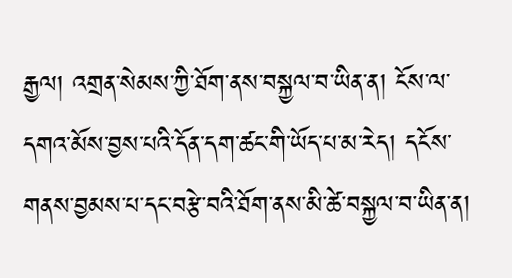རྒྱལ། འགྲན་སེམས་ཀྱི་ཐོག་ནས་བསྐྱལ་བ་ཡིན་ན། ངོས་ལ་དགའ་མོས་བྱས་པའི་དོན་དག་ཚང་གི་ཡོད་པ་མ་རེད། དངོས་གནས་བྱམས་པ་དང་བརྩེ་བའི་ཐོག་ནས་མི་ཚེ་བསྐྱལ་བ་ཡིན་ན།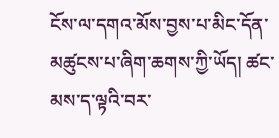ངོས་ལ་དགའ་མོས་བྱས་པ་མིང་དོན་མཚུངས་པ་ཞིག་ཆགས་ཀྱི་ཡོད། ཚང་མས་ད་ལྟའི་བར་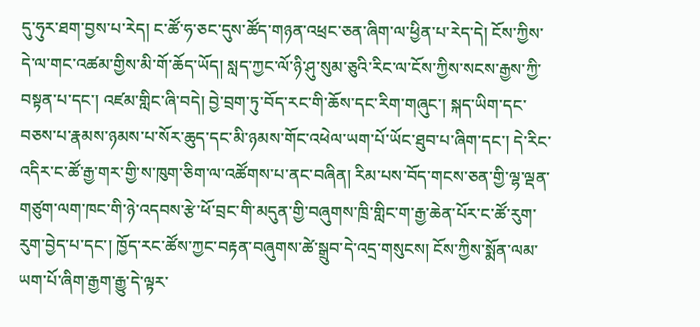དུ་ཧུར་ཐག་བྱས་པ་རེད། ང་ཚོ་ཧ་ཅང་དུས་ཚོད་གཉན་འཕྲང་ཅན་ཞིག་ལ་ཕྱིན་པ་རེད་དེ། ངོས་ཀྱིས་དེ་ལ་གང་འཚམ་གྱིས་མི་གོ་ཆོད་ཡོད། སླད་ཀྱང་ལོ་ཉི་ཤུ་སུམ་ཅུའི་རིང་ལ་ངོས་ཀྱིས་སངས་རྒྱས་ཀྱི་བསྟན་པ་དང་། འཛམ་གླིང་ཞི་བདེ། བྱེ་བྲག་ཏུ་བོད་རང་གི་ཆོས་དང་རིག་གཞུང་། སྐད་ཡིག་དང་བཅས་པ་རྣམས་ཉམས་པ་སོར་ཆུད་དང་མི་ཉམས་གོང་འཕེལ་ཡག་པོ་ཡོང་ཐུབ་པ་ཞིག་དང་། དེ་རིང་འདིར་ང་ཚོ་རྒྱ་གར་གྱི་ས་ཁུག་ཅིག་ལ་འཚོགས་པ་ནང་བཞིན། རིམ་པས་བོད་གངས་ཅན་གྱི་ལྷ་ལྡན་གཙུག་ལག་ཁང་གི་ཉེ་འདབས་རྩེ་ཕོ་བྲང་གི་མདུན་གྱི་བཞུགས་ཁྲི་གླིང་ག་རྒྱ་ཆེན་པོར་ང་ཚོ་རུག་རུག་བྱེད་པ་དང་། ཁྱོད་རང་ཚོས་ཀྱང་བརྟན་བཞུགས་ཚེ་སྒྲུབ་དེ་འདྲ་གསུངས། ངོས་ཀྱིས་སྨོན་ལམ་ཡག་པོ་ཞིག་རྒྱག་རྒྱུ་དེ་ལྟར་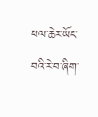ཕལ་ཆེར་ཡོང་བའི་རེ་བ་ཞིག་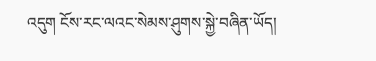འདུག ངོས་རང་ལའང་སེམས་ཤུགས་སྐྱེ་བཞིན་ཡོད།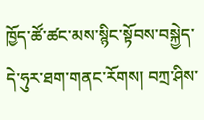ཁྱོད་ཚོ་ཚང་མས་སྙིང་སྟོབས་བསྐྱེད་དེ་ཧུར་ཐག་གནང་རོགས། བཀྲ་ཤིས་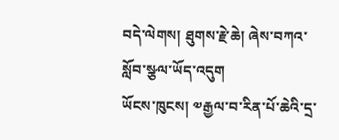བདེ་ལེགས། ཐུགས་རྗེ་ཆེ། ཞེས་བཀའ་སློབ་སྩལ་ཡོད་འདུག
ཡོངས་ཁུངས། ༧རྒྱལ་བ་རིན་པོ་ཆེའི་དྲ་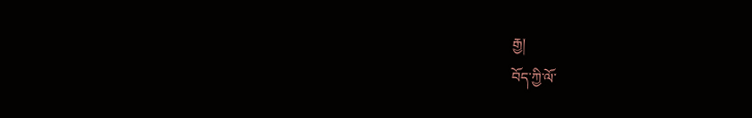རྒྱ།
བོད་ཀྱི་ལོ་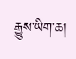རྒྱུས་ཡིག་ཆ།